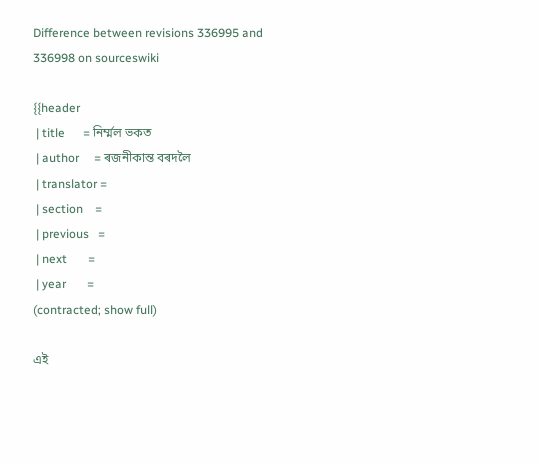Difference between revisions 336995 and 336998 on sourceswiki

{{header
 | title      = নিৰ্ম্মল ভকত
 | author     = ৰজনীকান্ত বৰদলৈ
 | translator =
 | section    =
 | previous   =
 | next       =
 | year       =
(contracted; show full)

এই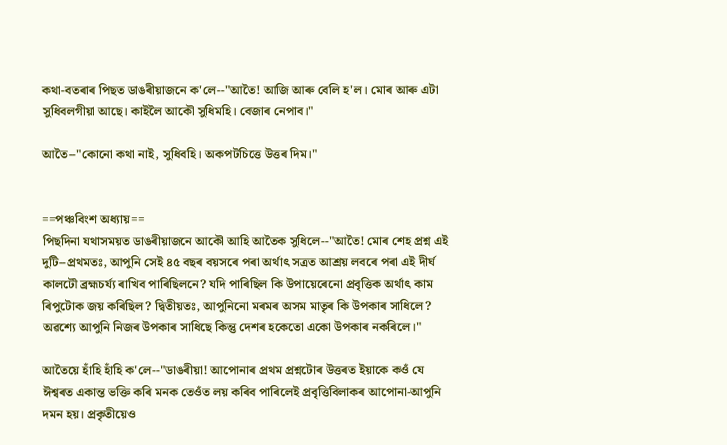কথা-বতৰাৰ পিছত ডাঙৰীয়াজনে ক'লে--"আতৈ! আজি আৰু বেলি হ'ল। মোৰ আৰু এটা সুধিবলগীয়া আছে। কাইলৈ আকৌ সুধিমহি। বেজাৰ নেপাব।"

আতৈ--"কোনো কথা নাই, সুধিবহি। অকপটচিত্তে উত্তৰ দিম।"


==পঞ্চবিংশ অধ্যায়==
পিছদিনা যথাসময়ত ডাঙৰীয়াজনে আকৌ আহি আতৈক সুধিলে--"আতৈ! মোৰ শেহ প্ৰশ্ন এই দুটি--প্ৰথমতঃ, আপুনি সেই ৪৫ বছৰ বয়সৰে পৰা অৰ্থাৎ সত্ৰত আশ্ৰয় লবৰে পৰা এই দীৰ্ঘ কালটৌ ব্ৰহ্মচৰ্য্য ৰাখিব পাৰিছিলনে? যদি পাৰিছিল কি উপায়েৰেনো প্ৰবৃত্তিক অৰ্থাৎ কাম ৰিপুটোক জয় কৰিছিল? দ্বিতীয়তঃ, আপুনিনো মৰমৰ অসম মাতৃৰ কি উপকাৰ সাধিলে? অৱশ্যে আপুনি নিজৰ উপকাৰ সাধিছে কিন্তু দেশৰ হকেতো একো উপকাৰ নকৰিলে।"

আতৈয়ে হাঁহি হাঁহি ক'লে--"ডাঙৰীয়া! আপোনাৰ প্ৰথম প্ৰশ্নটোৰ উত্তৰত ইয়াকে কওঁ যে ঈশ্বৰত একান্ত ভক্তি কৰি মনক তেওঁত লয় কৰিব পাৰিলেই প্ৰবৃত্তিবিলাকৰ আপোনা-আপুনি দমন হয়। প্ৰকৃতীয়েও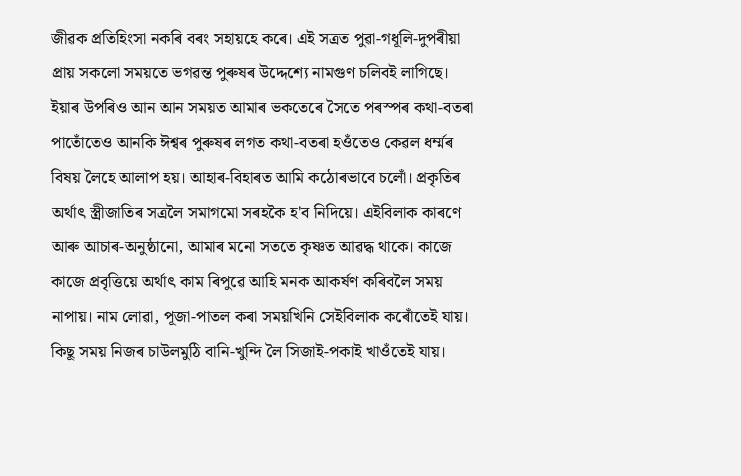জীৱক প্ৰতিহিংসা নকৰি বৰং সহায়হে কৰে। এই সত্ৰত পুৱা-গধূলি-দুপৰীয়া প্ৰায় সকলো সময়তে ভগৱন্ত পুৰুষৰ উদ্দেশ্যে নামগুণ চলিবই লাগিছে। ইয়াৰ উপৰিও আন আন সময়ত আমাৰ ভকতেৰে সৈতে পৰস্পৰ কথা-বতৰা পাতোঁতেও আনকি ঈশ্বৰ পুৰুষৰ লগত কথা-বতৰা হওঁতেও কেৱল ধৰ্ম্মৰ বিষয় লৈহে আলাপ হয়। আহাৰ-বিহাৰত আমি কঠোৰভাবে চলোঁ। প্ৰকৃতিৰ অৰ্থাৎ স্ত্ৰীজাতিৰ সত্ৰলৈ সমাগমো সৰহকৈ হ'ব নিদিয়ে। এইবিলাক কাৰণে আৰু আচাৰ-অনুষ্ঠানো, আমাৰ মনো সততে কৃষ্ণত আৱদ্ধ থাকে। কাজে কাজে প্ৰবৃত্তিয়ে অৰ্থাৎ কাম ৰিপুৱে আহি মনক আকৰ্ষণ কৰিবলৈ সময় নাপায়। নাম লোৱা, পূজা-পাতল কৰা সময়খিনি সেইবিলাক কৰোঁতেই যায়। কিছূ সময় নিজৰ চাউলমুঠি বানি-খুন্দি লৈ সিজাই-পকাই খাওঁতেই যায়।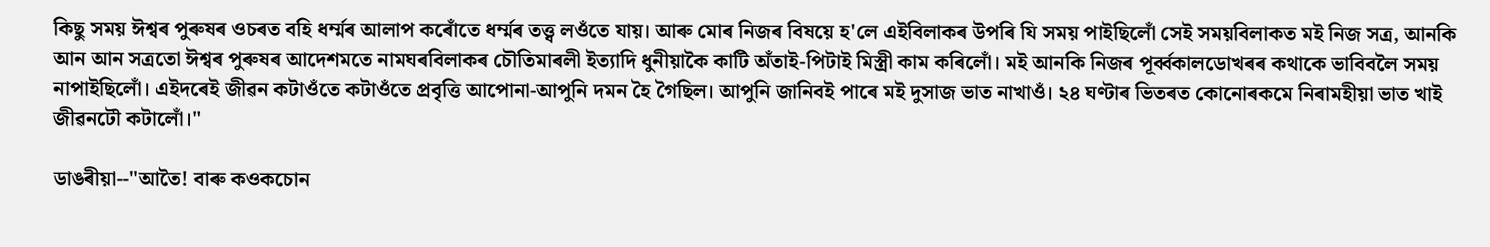কিছু সময় ঈশ্বৰ পুৰুষৰ ওচৰত বহি ধৰ্ম্মৰ আলাপ কৰোঁতে ধৰ্ম্মৰ তত্ত্ব লওঁতে যায়। আৰু মোৰ নিজৰ বিষয়ে হ'লে এইবিলাকৰ উপৰি যি সময় পাইছিলোঁ সেই সময়বিলাকত মই নিজ সত্ৰ, আনকি আন আন সত্ৰতো ঈশ্বৰ পুৰুষৰ আদেশমতে নামঘৰবিলাকৰ চৌতিমাৰলী ইত্যাদি ধুনীয়াকৈ কাটি অঁতাই-পিটাই মিস্ত্ৰী কাম কৰিলোঁ। মই আনকি নিজৰ পূৰ্ব্বকালডোখৰৰ কথাকে ভাবিবলৈ সময় নাপাইছিলোঁ। এইদৰেই জীৱন কটাওঁতে কটাওঁতে প্ৰবৃত্তি আপোনা-আপুনি দমন হৈ গৈছিল। আপুনি জানিবই পাৰে মই দুসাজ ভাত নাখাওঁ। ২৪ ঘণ্টাৰ ভিতৰত কোনোৰকমে নিৰামহীয়া ভাত খাই জীৱনটৌ কটালোঁ।"

ডাঙৰীয়া--"আতৈ! বাৰু কওকচোন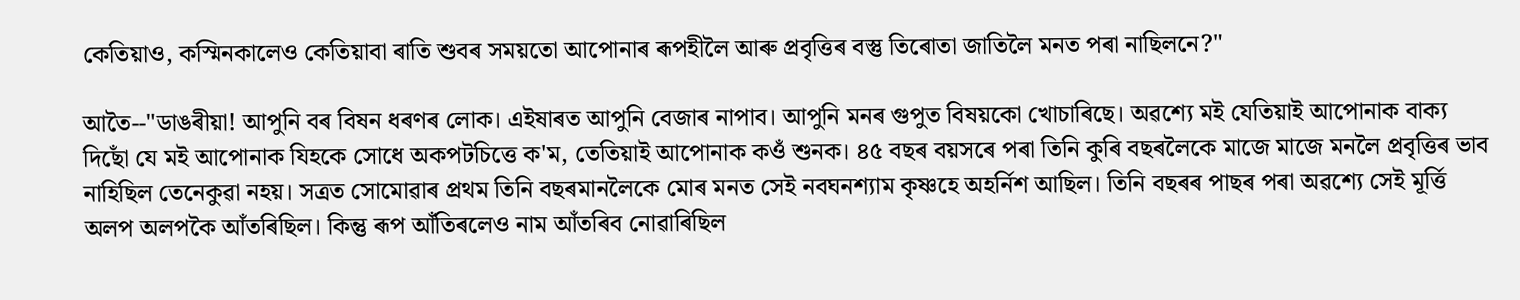কেতিয়াও, কস্মিনকালেও কেতিয়াবা ৰাতি শুবৰ সময়তো আপোনাৰ ৰূপহীলৈ আৰু প্ৰবৃত্তিৰ বস্তু তিৰোতা জাতিলৈ মনত পৰা নাছিলনে?"

আতৈ--"ডাঙৰীয়া! আপুনি বৰ বিষন ধৰণৰ লোক। এইষাৰত আপুনি বেজাৰ নাপাব। আপুনি মনৰ গুপুত বিষয়কো খোচাৰিছে। অৱশ্যে মই যেতিয়াই আপোনাক বাক্য দিছোঁ যে মই আপোনাক যিহকে সোধে অকপটচিত্তে ক'ম, তেতিয়াই আপোনাক কওঁ শুনক। ৪৫ বছৰ বয়সৰে পৰা তিনি কুৰি বছৰলৈকে মাজে মাজে মনলৈ প্ৰবৃত্তিৰ ভাব নাহিছিল তেনেকুৱা নহয়। সত্ৰত সোমোৱাৰ প্ৰথম তিনি বছৰমানলৈকে মোৰ মনত সেই নবঘনশ্যাম কৃষ্ণহে অহৰ্নিশ আছিল। তিনি বছৰৰ পাছৰ পৰা অৱশ্যে সেই মূৰ্ত্তি অলপ অলপকৈ আঁতৰিছিল। কিন্তু ৰূপ আঁতিৰলেও নাম আঁতৰিব নোৱাৰিছিল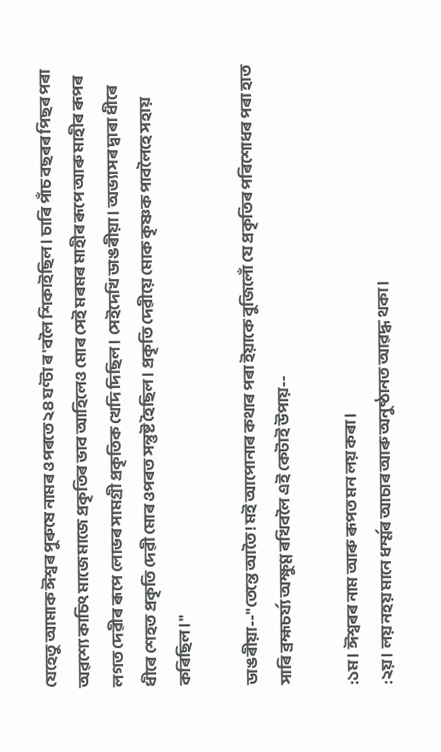যেহেতু আমাক ঈশ্বৰ পুৰুষে নামৰ ওপৰতে ২৪ ঘণ্টা ৰ'বলৈ শিকাইছিল। চাৰি পাঁচ বছৰৰ পিছৰ পৰা অৱশ্যে কাচিৎ মাজে মাজে প্ৰকৃতিৰ ভাব আহিলেও মোৰ সেই মৰমৰ মাহীৰ ৰূপে আৰু মাহীৰ ৰূপৰ লগত দেৱীৰ ৰূপে লোভৰ সামগ্ৰী প্ৰকৃতিক খেদি দিছিল। সেইদেখি ডাঙৰীয়া। অভ্যাসৰ দ্বাৰা ধীৰে ধীৰে শেহত প্ৰকৃতি দেৱী মোৰ ওপৰত সন্তুষ্ট হৈছিল। প্ৰকৃতি দেৱীয়ে মোক কৃষ্ণক পাবলৈহে সহায় কৰিছিল।"

ডাঙৰীয়া--"তেন্তে আতৈ! মই আপোনাৰ কথাৰ পৰা ইয়াকে বুজিলোঁ যে প্ৰকৃতিৰ পৰিশোধৰ পৰা হাত সাৰি ব্ৰহ্মচৰ্য্য অক্ষুণ্ণ ৰখিবলৈ এই কেটাই উপায়--

:১ম। ঈশ্বৰৰ নাম আৰু ৰূপত মন লয় কৰা।
:২য়। লয় নহয় মানে ধৰ্ম্মৰ আচাৰ আৰু অনুষ্ঠানত আৱদ্ধ থকা।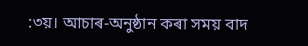:৩য়। আচাৰ-অনুষ্ঠান কৰা সময় বাদ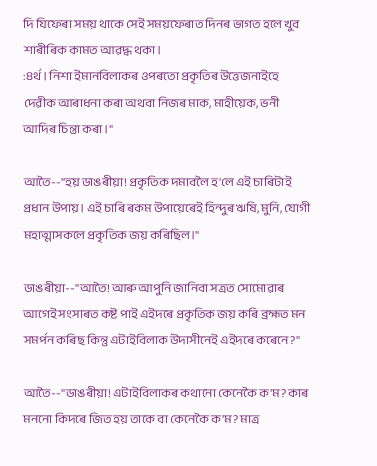দি যিফেৰা সময় থাকে সেই সময়ফেৰাত দিনৰ ভাগত হলে খুব শাৰীৰিক কামত আৱদ্ধ থকা।
:৪ৰ্থ। নিশা ইমানবিলাকৰ ওপৰতো প্ৰকৃতিৰ উত্তেজনাইহে দেৱীক আৰাধনা কৰা অথবা নিজৰ মাক, মাহীয়েক, ভনী আদিৰ চিন্তা কৰা।"

আতৈ--"হয় ডাঙৰীয়া! প্ৰকৃতিক দমাবলৈ হ'লে এই চাৰিটাই প্ৰধান উপায়। এই চাৰি ৰকম উপায়েৰেই হিন্দুৰ ঋষি, মুনি, যোগী মহাত্মাসকলে প্ৰকৃতিক জয় কৰিছিল।"

ডাঙৰীয়া--"আতৈ! আৰু আপুনি জানিবা সত্ৰত সোমোৱাৰ আগেই সংসাৰত কষ্ট পাই এইদৰে প্ৰকৃতিক জয় কৰি ব্ৰহ্মত মন সমৰ্পন কৰিছ কিন্তু এটাইবিলাক উদাসীনেই এইদৰে কৰেনে?"

আতৈ--"ডাঙৰীয়া! এটাইবিলাকৰ কথানো কেনেকৈ ক'ম? কাৰ মননো কিদৰে জিত হয় তাকে বা কেনেকৈ ক'ম? মাত্ৰ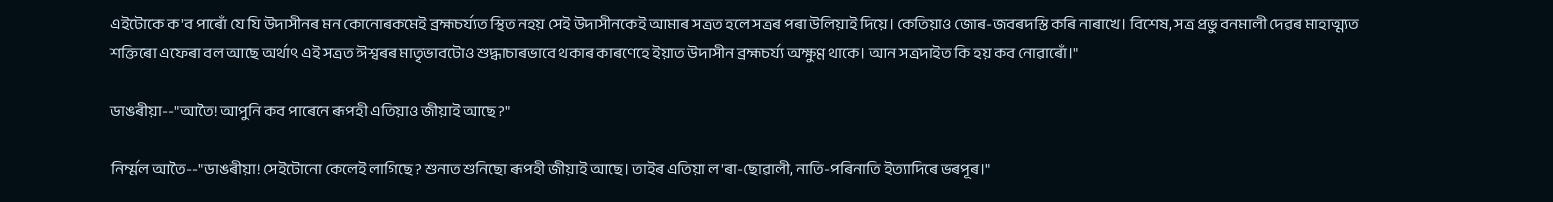এইটোকে ক'ব পাৰোঁ যে যি উদাসীনৰ মন কোনোৰকমেই ব্ৰহ্মচৰ্য্যত স্থিত নহয় সেই উদাসীনকেই আমাৰ সত্ৰত হলে সত্ৰৰ পৰা উলিয়াই দিয়ে। কেতিয়াও জোৰ-জবৰদস্তি কৰি নাৰাখে। বিশেষ, সত্ৰ প্ৰভু বনমালী দেৱৰ মাহাত্ম্যত শক্তিৰো এফেৰা বল আছে অৰ্থাৎ এই সত্ৰত ঈশ্বৰৰ মাতৃভাবটোও শুদ্ধাচাৰভাবে থকাৰ কাৰণেহে ইয়াত উদাসীন ব্ৰহ্মচৰ্য্য অক্ষুণ্ণ থাকে। আন সত্ৰদাইত কি হয় কব নোৱাৰোঁ।"

ডাঙৰীয়া--"আতৈ! আপুনি কব পাৰেনে ৰূপহী এতিয়াও জীয়াই আছে?"

নিৰ্ম্মল আতৈ--"ডাঙৰীয়া! সেইটোনো কেলেই লাগিছে? শুনাত শুনিছো ৰূপহী জীয়াই আছে। তাইৰ এতিয়া ল'ৰা-ছোৱালী, নাতি-পৰিনাতি ইত্যাদিৰে ভৰপূৰ।"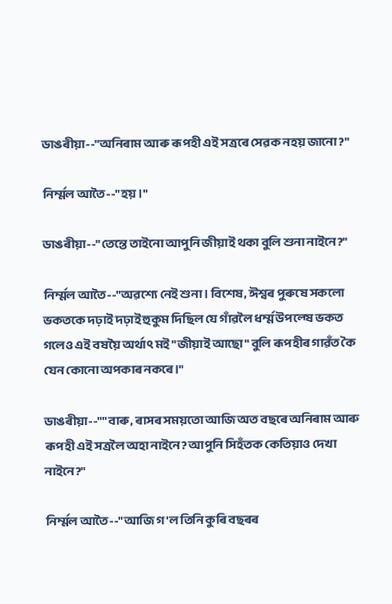ডাঙৰীয়া--"অনিৰাম আৰু ৰূপহী এই সত্ৰৰে সেৱক নহয় জানো?"

নিৰ্ম্মল আতৈ--"হয়।"

ডাঙৰীয়া--"তেন্তে তাইনো আপুনি জীয়াই থকা বুলি শুনা নাইনে?"

নিৰ্ম্মল আতৈ--"অৱশ্যে নেই শুনা। বিশেষ, ঈশ্বৰ পুৰুষে সকলো ভকতকে দঢ়াই দঢ়াই হুকুম দিছিল যে গাঁৱলৈ ধৰ্ম্ম উপল্ষে ভকত গলেও এই বষয়ৈ অৰ্থাৎ মই "জীয়াই আছো" বুলি ৰূপহীৰ গাৱঁত কৈ যেন কোনো অপকাৰ নকৰে।"

ডাঙৰীয়া--""বাৰু, ৰাসৰ সময়তো আজি অত বছৰে অনিৰাম আৰু ৰূপহী এই সত্ৰলৈ অহা নাইনে? আপুনি সিহঁতক কেতিয়াও দেখা নাইনে?"

নিৰ্ম্মল আতৈ--"আজি গ'ল তিনি কুৰি বছৰৰ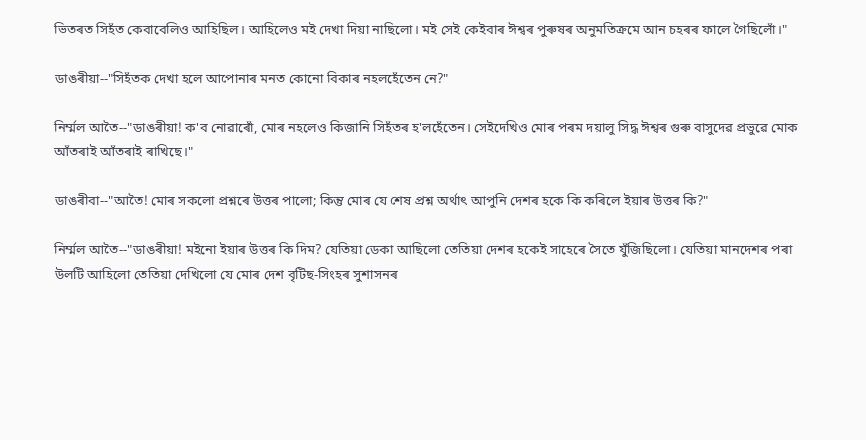ভিতৰত সিহঁত কেবাবেলিও আহিছিল। আহিলেও মই দেখা দিয়া নাছিলো। মই সেই কেইবাৰ ঈশ্বৰ পুৰুষৰ অনুমতিক্ৰমে আন চহৰৰ ফালে গৈছিলোঁ।"

ডাঙৰীয়া--"সিহঁতক দেখা হলে আপোনাৰ মনত কোনো বিকাৰ নহলহেঁতেন নে?"

নিৰ্ম্মল আতৈ--"ডাঙৰীয়া! ক'ব নোৱাৰোঁ, মোৰ নহলেও কিজানি সিহঁতৰ হ'লহেঁতেন। সেইদেখিও মোৰ পৰম দয়ালু সিদ্ধ ঈশ্বৰ গুৰু বাসুদেৱ প্ৰভুৱে মোক আঁতৰাই আঁতৰাই ৰাখিছে।"

ডাঙৰীবা--"আতৈ! মোৰ সকলো প্ৰশ্নৰে উত্তৰ পালো; কিন্তু মোৰ যে শেষ প্ৰশ্ন অৰ্থাৎ আপুনি দেশৰ হকে কি কৰিলে ইয়াৰ উত্তৰ কি?"

নিৰ্ম্মল আতৈ--"ডাঙৰীয়া! মইনো ইয়াৰ উত্তৰ কি দিম? যেতিয়া ডেকা আছিলো তেতিয়া দেশৰ হকেই সাহেৰে সৈতে যুঁজিছিলো। যেতিয়া মানদেশৰ পৰা উলটি আহিলো তেতিয়া দেখিলো যে মোৰ দেশ বৃটিছ-সিংহৰ সুশাসনৰ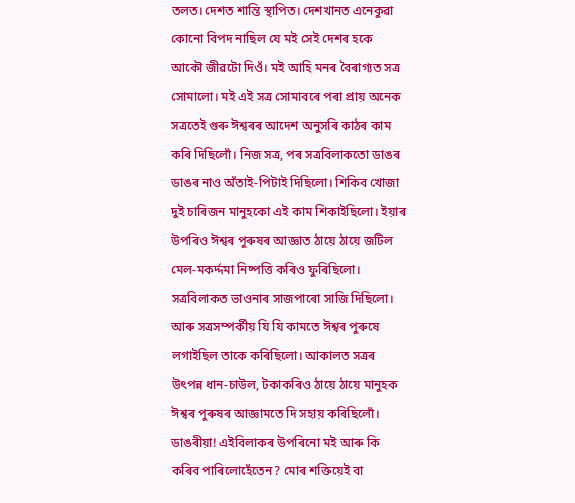তলত। দেশত শান্তি স্থাপিত। দেশখানত এনেকুৱা কোনো বিপদ নাছিল যে মই সেই দেশৰ হকে আকৌ জীৱটো দিওঁ। মই আহি মনৰ বৈৰাগ্যত সত্ৰ সোমালো। মই এই সত্ৰ সোমাবৰে পৰা প্ৰায় অনেক সত্ৰতেই গুৰু ঈশ্বৰৰ আদেশ অনুসৰি কাঠৰ কাম কৰি দিছিলোঁ। নিজ সত্ৰ, পৰ সত্ৰবিলাকতো ডাঙৰ ডাঙৰ নাও অঁতাই-পিটাই দিছিলো। শিকিব খোজা দুই চাৰিজন মানুহকো এই কাম শিকাইছিলো। ইয়াৰ উপৰিও ঈশ্বৰ পুৰুষৰ আজ্ঞাত ঠায়ে ঠায়ে জটিল মেল-মকৰ্দ্দমা নিষ্পত্তি কৰিও ফুৰিছিলো। সত্ৰবিলাকত ভাওনাৰ সাজপাৰো সাজি দিছিলো। আৰু সত্ৰসম্পৰ্কীয় যি যি কামতে ঈশ্বৰ পুৰুষে লগাইছিল তাকে কৰিছিলো। আকালত সত্ৰৰ উৎপন্ন ধান-চাউল, টকাকৰিও ঠায়ে ঠায়ে মানুহক ঈশ্বৰ পুৰুষৰ আজ্ঞামতে দি সহায় কৰিছিলোঁ। ডাঙৰীয়া! এইবিলাকৰ উপৰিনো মই আৰু কি কৰিব পাৰিলোহেঁতেন? মোৰ শক্তিয়েই বা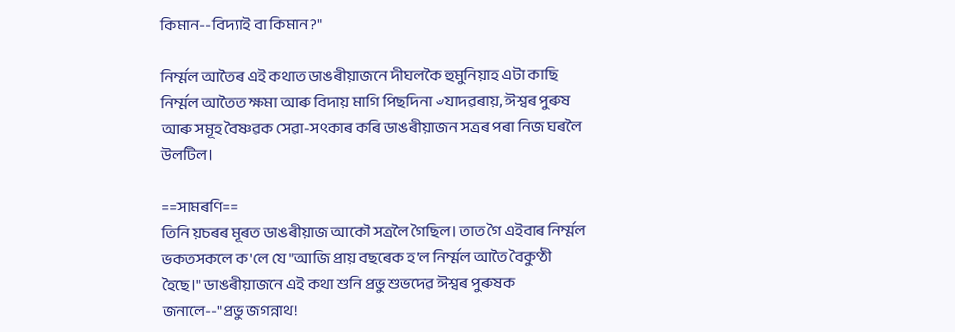কিমান--বিদ্যাই বা কিমান?"

নিৰ্ম্মল আতৈৰ এই কথাত ডাঙৰীয়াজনে দীঘলকৈ হুমুনিয়াহ এটা কাছি নিৰ্ম্মল আতৈত ক্ষমা আৰু বিদায় মাগি পিছদিনা ৺যাদৱৰায়, ঈশ্বৰ পুৰুষ আৰু সমূহ বৈষ্ণৱক সেৱা-সৎকাৰ কৰি ডাঙৰীয়াজন সত্ৰৰ পৰা নিজ ঘৰলৈ উলটিল।

==সামৰণি==
তিনি য়চৰৰ মূৰত ডাঙৰীয়াজ আকৌ সত্ৰলৈ গৈছিল। তাত গৈ এইবাৰ নিৰ্ম্মল ভকতসকলে ক'লে যে "আজি প্ৰায় বছৰেক হ'ল নিৰ্ম্মল আতৈ বৈকুণ্ঠী হৈছে।" ডাঙৰীয়াজনে এই কথা শুনি প্ৰভু শুভদেৱ ঈশ্বৰ পুৰুষক জনালে--"প্ৰভু জগন্নাথ!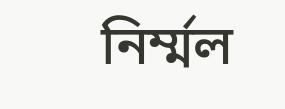নিৰ্ম্মল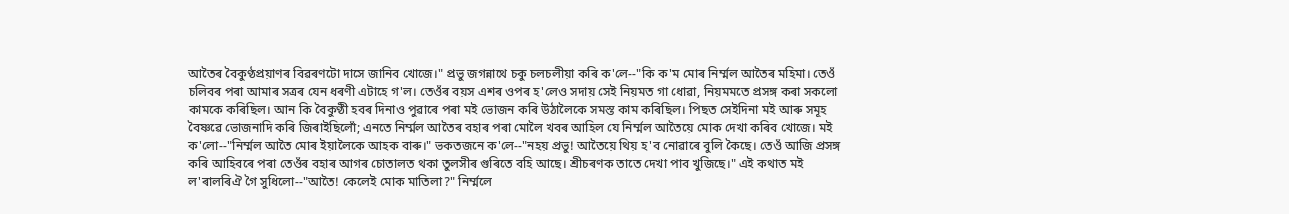আতৈৰ বৈকুণ্ঠপ্ৰয়াণৰ বিৱৰণটো দাসে জানিব খোজে।" প্ৰভু জগন্নাথে চকু চলচলীয়া কৰি ক'লে--"কি ক'ম মোৰ নিৰ্ম্মল আতৈৰ মহিমা। তেওঁ চলিবৰ পৰা আমাৰ সত্ৰৰ যেন ধৰণী এটাহে গ'ল। তেওঁৰ বয়স এশৰ ওপৰ হ'লেও সদায় সেই নিয়মত গা ধোৱা, নিয়মমতে প্ৰসঙ্গ কৰা সকলো কামকে কৰিছিল। আন কি বৈকুণ্ঠী হবৰ দিনাও পুৱাৰে পৰা মই ভোজন কৰি উঠালৈকে সমস্ত কাম কৰিছিল। পিছত সেইদিনা মই আৰু সমূহ বৈষ্ণৱে ভোজনাদি কৰি জিৰাইছিলোঁ; এনতে নিৰ্ম্মল আতৈৰ বহাৰ পৰা মোলৈ খবৰ আহিল যে নিৰ্ম্মল আতৈয়ে মোক দেখা কৰিব খোজে। মই ক'লো--"নিৰ্ম্মল আতৈ মোৰ ইয়ালৈকে আহক বাৰু।" ভকতজনে ক'লে--"নহয় প্ৰভু! আতৈয়ে থিয় হ'ব নোৱাৰে বুলি কৈছে। তেওঁ আজি প্ৰসঙ্গ কৰি আহিবৰে পৰা তেওঁৰ বহাৰ আগৰ চোতালত থকা তুলসীৰ গুৰিতে বহি আছে। শ্ৰীচৰণক তাতে দেখা পাব খুজিছে।" এই কথাত মই ল'ৰালৰিঐ গৈ সুধিলো--"আতৈ! কেলেই মোক মাতিলা?" নিৰ্ম্মলে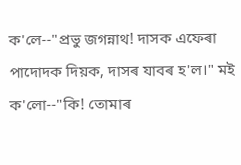ক'লে--"প্ৰভু জগন্নাথ! দাসক এফেৰা পাদোদক দিয়ক, দাসৰ যাবৰ হ'ল।" মই ক'লো--"কি! তোমাৰ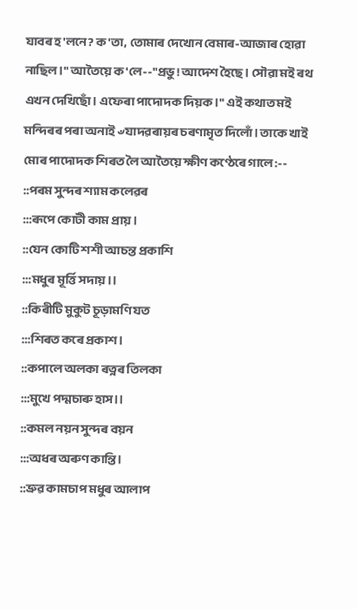যাবৰ হ'লনে? ক'তা, তোমাৰ দেখোন বেমাৰ-আজাৰ হোৱা নাছিল।" আতৈয়ে ক'লে--"প্ৰভু! আদেশ হৈছে। সৌৱা মই ৰথ এখন দেখিছোঁ। এফেৰা পাদোদক দিয়ক।" এই কথাত মই মন্দিৰৰ পৰা অনাই ৺যাদৱৰায়ৰ চৰণামৃত দিলোঁ। তাকে খাই মোৰ পাদোদক শিৰত লৈ আতৈয়ে ক্ষীণ কণ্ঠেৰে গালে:--
::পৰম সুন্দৰ শ্যাম কলেৱৰ
:::ৰূপে কোটী কাম প্ৰায়।
::যেন কোটি শশী আচন্ত প্ৰকাশি
:::মধুৰ মূৰ্ত্তি সদায়।।
::কিৰীটি মুকুট চূড়ামণি যত
:::শিৰত কৰে প্ৰকাশ।
::কপালে অলকা ৰত্নৰ তিলকা
:::মুখে পদ্মচাৰু হাস।।
::কমল নয়ন সুন্দৰ বয়ন
:::অধৰ অৰুণ কান্তি।
::ভ্ৰুৱ কামচাপ মধুৰ আলাপ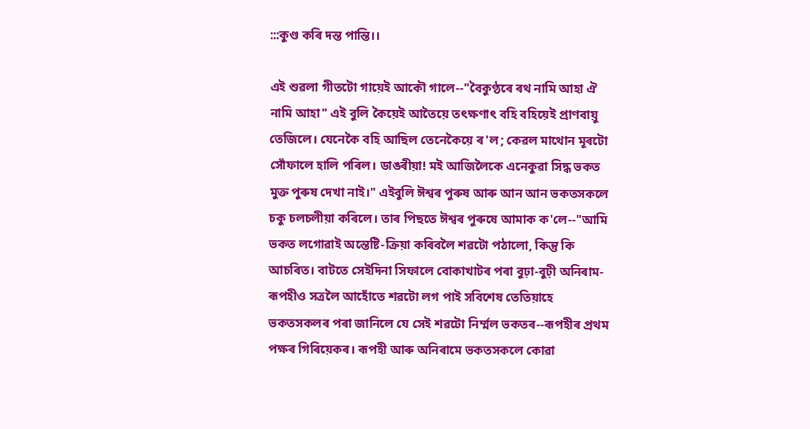:::কুণ্ড কৰি দন্ত পান্তি।।

এই শুৱলা গীতটো গায়েই আকৌ গালে--"বৈকুণ্ঠৰে ৰথ নামি আহা ঐ নামি আহা" এই বুলি কৈয়েই আতৈয়ে তৎক্ষণাৎ বহি বহিয়েই প্ৰাণবায়ু তেজিলে। যেনেকৈ বহি আছিল তেনেকৈয়ে ৰ'ল; কেৱল মাথোন মূৰটো সোঁফালে হালি পৰিল। ডাঙৰীয়া! মই আজিলৈকে এনেকুৱা সিদ্ধ ভকত মুক্ত পুৰুষ দেখা নাই।" এইবুলি ঈশ্বৰ পুৰুষ আৰু আন আন ভকতসকলে চকু চলচলীয়া কৰিলে। তাৰ পিছতে ঈশ্বৰ পুৰুষে আমাক ক'লে--"আমি ভকত লগোৱাই অন্তেষ্টি-ক্ৰিয়া কৰিবলৈ শৱটো পঠালো, কিন্তু কি আচৰিত। বাটতে সেইদিনা সিফালে বোকাখাটৰ পৰা বুঢ়া-বুঢ়ী অনিৰাম-ৰূপহীও সত্ৰলৈ আহোঁতে শৱটো লগ পাই সবিশেষ তেতিয়াহে ভকতসকলৰ পৰা জানিলে যে সেই শৱটো নিৰ্ম্মল ভকতৰ--ৰূপহীৰ প্ৰথম পক্ষৰ গিৰিয়েকৰ। ৰূপহী আৰু অনিৰামে ভকতসকলে কোৱা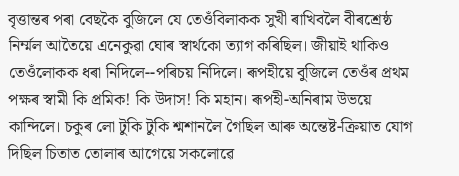বৃত্তান্তৰ পৰা বেছকৈ বুজিলে যে তেওঁবিলাকক সুখী ৰাখিবলৈ বীৰশ্ৰেষ্ঠ নিৰ্ম্মল আতৈয়ে এনেকুৱা ঘোৰ স্বাৰ্থকো ত্যাগ কৰিছিল। জীয়াই থাকিও তেওঁলোকক ধৰা নিদিলে--পৰিচয় নিদিলে। ৰূপহীয়ে বুজিলে তেওঁৰ প্ৰথম পক্ষৰ স্বামী কি প্ৰমিক! কি উদাস! কি মহান। ৰূপহী-অনিৰাম উভয়ে কান্দিলে। চকুৰ লো টুকি টুকি শ্মশানলৈ গৈছিল আৰু অন্তেষ্ট-ক্ৰিয়াত যোগ দিছিল চিতাত তোলাৰ আগেয়ে সকলোৱে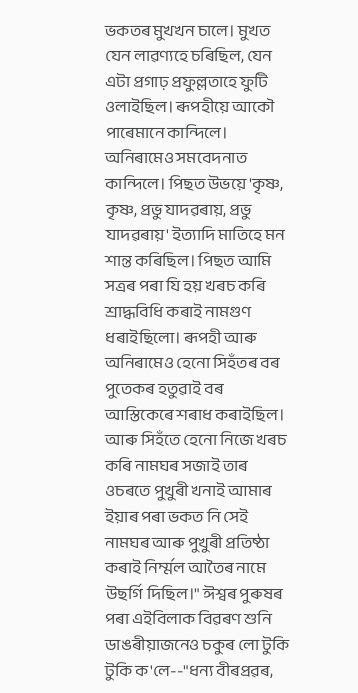ভকতৰ মুখখন চালে। মুখত যেন লাৱণ্যহে চৰিছিল, যেন এটা প্ৰগাঢ় প্ৰফুল্লতাহে ফুটি ওলাইছিল। ৰূপহীয়ে আকৌ পাৰেমানে কান্দিলে। অনিৰামেও সমবেদনাত কান্দিলে। পিছত উভয়ে 'কৃষ্ণ, কৃষ্ণ, প্ৰভু যাদৱৰায়, প্ৰভু যাদৱৰায়' ইত্যাদি মাতিহে মন শান্ত কৰিছিল। পিছত আমি সত্ৰৰ পৰা যি হয় খৰচ কৰি শ্ৰাদ্ধবিধি কৰাই নামগুণ ধৰাইছিলো। ৰূপহী আৰু অনিৰামেও হেনো সিহঁতৰ বৰ পুতেকৰ হতুৱাই বৰ আস্তিকেৰে শৰাধ কৰাইছিল। আৰু সিহঁতে হেনো নিজে খৰচ কৰি নামঘৰ সজাই তাৰ ওচৰতে পুখুৰী খনাই আমাৰ ইয়াৰ পৰা ভকত নি সেই নামঘৰ আৰু পুখুৰী প্ৰতিষ্ঠা কৰাই নিৰ্ম্মল আতৈৰ নামে উছৰ্গি দিছিল।" ঈশ্বৰ পুৰুষৰ পৰা এইবিলাক বিৱৰণ শুনি ডাঙৰীয়াজনেও চকুৰ লো টুকি টুকি ক'লে--"ধন্য বীৰপ্ৰৱৰ,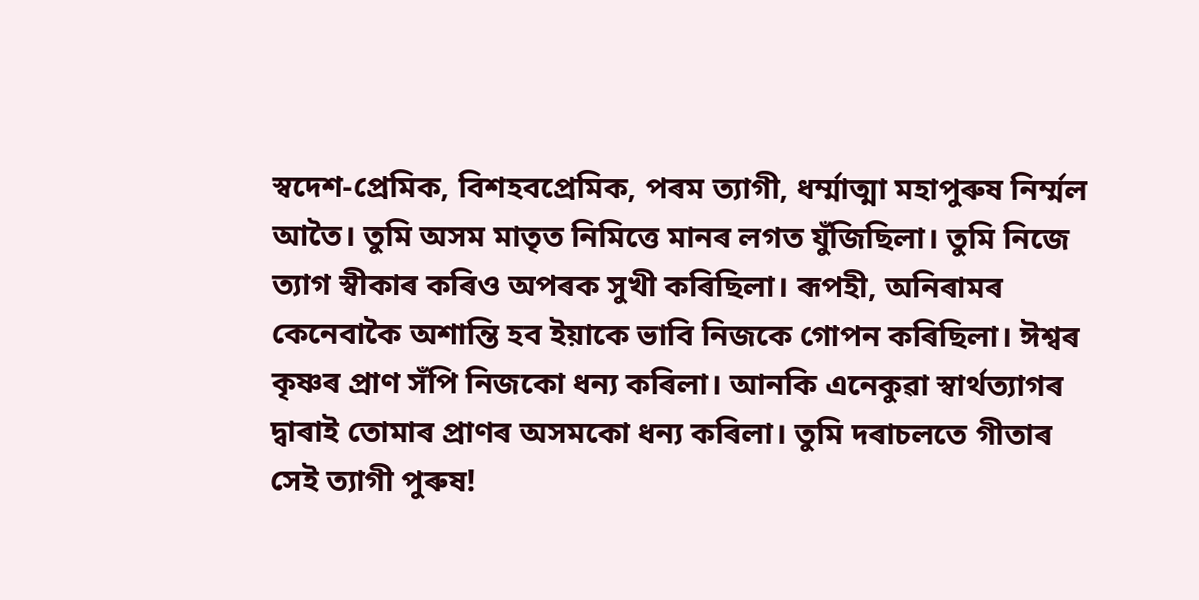স্বদেশ-প্ৰেমিক, বিশহবপ্ৰেমিক, পৰম ত্যাগী, ধৰ্ম্মাত্মা মহাপুৰুষ নিৰ্ম্মল আতৈ। তুমি অসম মাতৃত নিমিত্তে মানৰ লগত যুঁজিছিলা। তুমি নিজে ত্যাগ স্বীকাৰ কৰিও অপৰক সুখী কৰিছিলা। ৰূপহী, অনিৰামৰ কেনেবাকৈ অশান্তি হব ইয়াকে ভাবি নিজকে গোপন কৰিছিলা। ঈশ্বৰ কৃষ্ণৰ প্ৰাণ সঁপি নিজকো ধন্য কৰিলা। আনকি এনেকুৱা স্বাৰ্থত্যাগৰ দ্বাৰাই তোমাৰ প্ৰাণৰ অসমকো ধন্য কৰিলা। তুমি দৰাচলতে গীতাৰ সেই ত্যাগী পুৰুষ!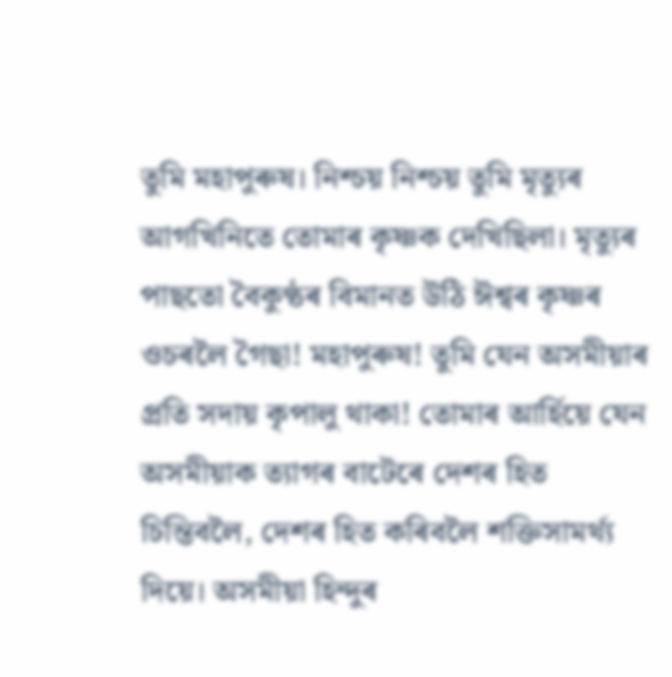তুমি মহাপুৰুষ। নিশ্চয় নিশ্চয় তুমি মৃত্যুৰ আগখিনিতে তোমাৰ কৃষ্ণক দেখিছিলা। মৃত্যুৰ পাছতো বৈকুণ্ঠৰ বিমানত উঠি ঈশ্বৰ কৃষ্ণৰ ওচৰলৈ গৈছা! মহাপুৰুষ! তুমি যেন অসমীয়াৰ প্ৰতি সদায় কৃপালু থাকা! তোমাৰ আৰ্হিয়ে যেন অসমীয়াক ত্যাগৰ বাটেৰে দেশৰ হিত চিন্তিবলৈ, দেশৰ হিত কৰিবলৈ শক্তিসামৰ্থ্য দিয়ে। অসমীয়া হিন্দুৰ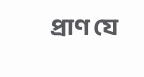প্ৰাণ যে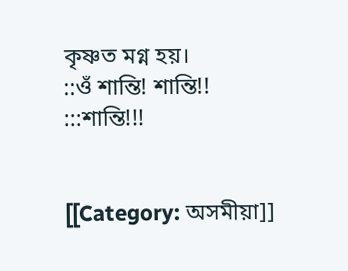কৃষ্ণত মগ্ন হয়।
::ওঁ শান্তি! শান্তি!!
:::শান্তি!!!


[[Category: অসমীয়া]]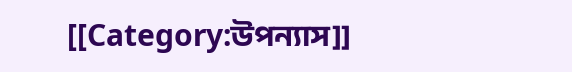[[Category:উপন্যাস]]